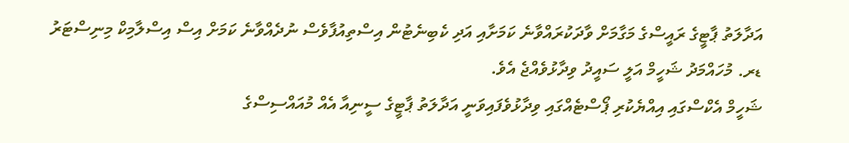އަދާލަތު ޕާޓީގެ ރައީސްގެ މަގާމަށް ވާދަކުރައްވާނެ ކަމަށާއި އަދި ކެބިނެޓުން އިސްތިއުފާވެސް ނުދެއްވާނެ ކަމަށް އިސް އިސްލާމިކް މިނިސްޓަރު ޑރ. މުހައްމަދު ޝަހީމް އަލީ ސައީދު ވިދާޅުވެއްޖެ އެވެ.
ޝަހީމް އެކްސްގައި އިއްޔެކުރި ޕޯސްޓެއްގައި ވިދާޅުވެފައިވަނީ އަދާލަތު ޕާޓީގެ ސީނިއާ އެއް މުއައްސިސްގެ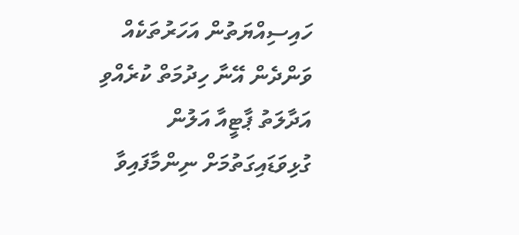ހައިސިއްޔަތުން އަހަރުތަކެއް ވަންދެން އޭނާ ހިދުމަތް ކުރެއްވި އަދާލަތު ޕާޓީއާ އަލުން ގުޅިވަޑައިގަތުމަށް ނިންމާފައިވާ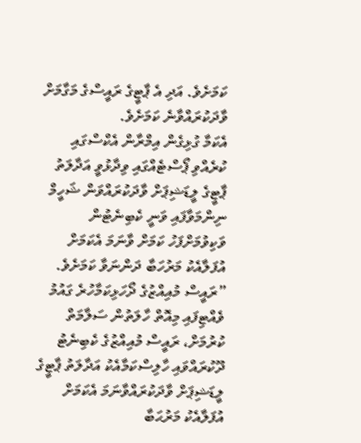ކަމަށެވެ. އަދި އެ ޕާޓީގެ ރައީސްގެ މަގާމަށް ވާދަކުރައްވާނެ ކަމަށެވެ.
އެކަމާ ގުޅިގެން އިމްރާން އެކްސްގައި ކުރެއްވި ޕޯސްޓެއްގައި ވިދާޅުވީ އަދާލަތު ޕާޓީގެ ލީޑަޝިޕަށް ވާދަކުރައްވަން ޝަހީމް ނިންމަވާފައި ވަނީ ކެބިނެޓުން ވަކިވުމަށްފަހު ކަމަށް ވާނަމަ އެކަމަށް އުފަލާއެކު މަރުހަބާ ދަންނަވާ ކަމަށެވެ.
”ރައީސް މުއިއްޒުގެ ދޯހަޅިކަމާހުރެ ގައުމު ވެއްޓިފައި މިއޮތް ހާލަތުން ސަލާމަތް ކުރުމަށް، ރައީސް މުއިއްޒުގެ ކެބިނެޓު ދޫކުރައްވައި ހާލިސްކަމާއެކު އަދާލަތު ޕާޓީގެ ލީޑަޝިޕަށް ވާދަކުރައްވާނަމަ އެކަމަށް އުފަލާއެކު މަރުޙަބާ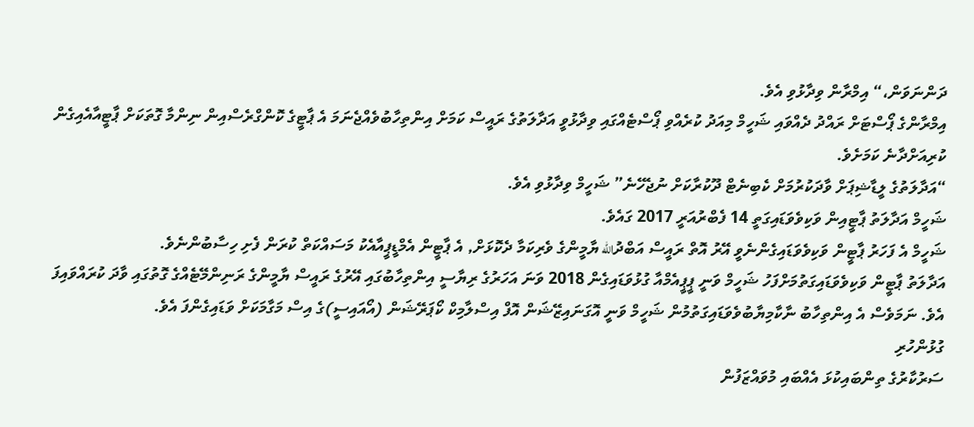ދަންނަވަން،“ އިމްރާން ވިދާޅުވި އެވެ.
އިމްރާންގެ ޕޯސްޓަށް ރައްދު ދެއްވައި ޝަހީމް މިއަދު ކުރެއްވި ޕޯސްޓެއްގައި ވިދާޅުވީ އަދާލަތުގެ ރައީސް ކަމަށް އިންތިހާބުވެއްޖެނަމަ އެ ޕާޓީގެ ކޮންގްރެސްއިން ނިންމާ ގޮތަކަށް ޕާޓީއާއެއިގެން ކުރިއަށްދާނެ ކަމަށެވެ.
“އަދާލަތުގެ ލީޑާޝިޕަށް ވާދަކުރުމަށް ކެބިނެޓް ދޫކުރާކަށް ނުޖެހޭނެ” ޝަހީމް ވިދާޅުވި އެވެ.
ޝަހީމް އަދާލަތު ޕާޓީއިން ވަކިވެވަޑައިގަތީ 14 ފެބްރުއަރީ 2017 ގައެވެ.
ޝަހީމް އެ ފަހަރު ޕާޓީން ވަކިވެވަޑައިގެންނެވީ އޭރު އޮތް ރައީސް އަބްދުالله ޔާމީންގެ ވެރިކަމާ ދެކޮޅަށް, އެ ޕާޓީން އެމްޑީޕީއާއެކު މަސައްކަތް ކުރަން ފެށި ހިސާބުންނެވެ.
އަދާލަތު ޕާޓީން ވަކިވެވަޑައިގަތުމަށްފަހު ޝަހީމް ވަނީ ޕީޕީއެމްއާ ގުޅުވަޑައިގެން 2018 ވަނަ އަހަރުގެ ރިޔާސީ އިންތިހާބުގައި އޭރުގެ ރައީސް ޔާމީންގެ ރަނިންމޭޓެއްގެ ގޮތުގައި ވާދަ ކުރައްވައިފަ އެވެ. ނަމަވެސް އެ އިންތިހާބު ނާކާމިޔާބުވެވަޑައިގަތުމުން ޝަހީމް ވަނީ އޮގަނައިޒޭޝަން އޮފް އިސްލާމިކް ކޯޕަރޭޝަން (އޯއައިސީ)ގެ އިސް މަގާމަކަށް ވަޑައިގެންފަ އެވެ.
ގުޅުންހުރި
ސަރުކާރުގެ ތިންބައިކުޅަ އެއްބައި މުވައްޒަފުން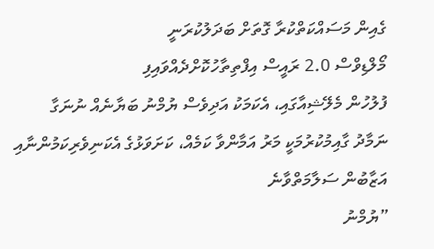ގެއިން މަސައްކަތްކުރާ ގޮތަށް ބަދަލުކުރަނީ
މޯލްޑިވްސް 2.0 ރައީސް އިފްތިތާހުކޮށްދެއްވައިފި
ފުލުހުން މެލޭޝިއާގައި، އެކަމަކު އަދިވެސް ޔުމްނު ބަޔާނެއް ނުނަގާ
ނަމާދު ގާއިމުކުރުމަކީ މަރު އަމާންވާ ކަމެއް، ކަށަވަޅުގެ އެކަނިވެރިކަމުންނާއި އަޒާބުން ސަލާމަތްވާނެ
”ޔުމްނު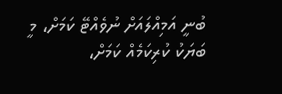ބުނީ އަމިއްލައަށް ނުވެއްޓޭ ކަމަށް، މީ ބަޔަކު ކުރިކަމެއް ކަމަށް،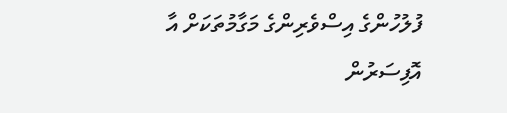ފުލުހުންގެ އިސްވެރިންގެ މަގާމުތަކަށް އާ އޮފިސަރުން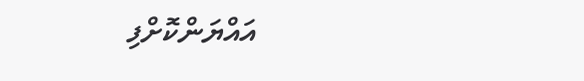އައްޔަންކޮށްފި